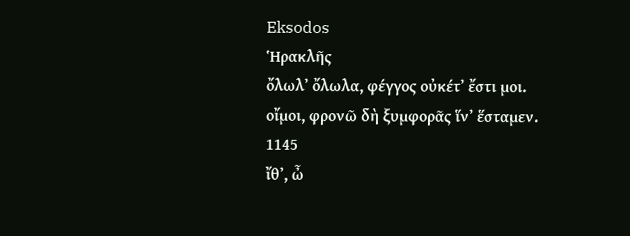Eksodos
Ἡρακλῆς
ὄλωλʼ ὄλωλα, φέγγος οὐκέτʼ ἔστι μοι.
οἴμοι, φρονῶ δὴ ξυμφορᾶς ἵνʼ ἕσταμεν.
1145
ἴθʼ, ὦ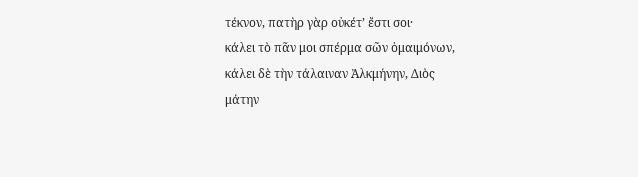τέκνον, πατὴρ γὰρ οὐκέτʼ ἔστι σοι·
κάλει τὸ πᾶν μοι σπέρμα σῶν ὁμαιμόνων,
κάλει δὲ τὴν τάλαιναν Ἀλκμήνην, Διὸς
μάτην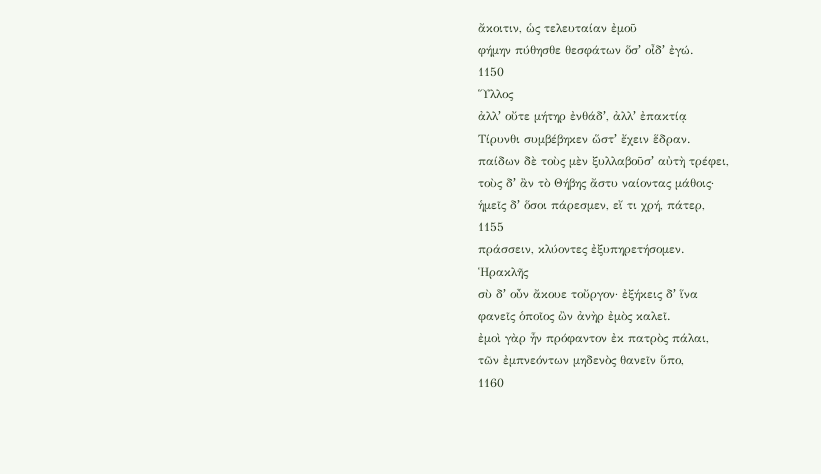ἄκοιτιν, ὡς τελευταίαν ἐμοῦ
φήμην πύθησθε θεσφάτων ὅσʼ οἶδʼ ἐγώ.
1150
Ὕλλος
ἀλλʼ οὔτε μήτηρ ἐνθάδʼ, ἀλλʼ ἐπακτίᾳ
Τίρυνθι συμβέβηκεν ὥστʼ ἔχειν ἕδραν.
παίδων δὲ τοὺς μὲν ξυλλαβοῦσʼ αὐτὴ τρέφει,
τοὺς δʼ ἂν τὸ Θήβης ἄστυ ναίοντας μάθοις·
ἡμεῖς δʼ ὅσοι πάρεσμεν, εἴ τι χρή, πάτερ,
1155
πράσσειν, κλύοντες ἐξυπηρετήσομεν.
Ἡρακλῆς
σὺ δʼ οὖν ἄκουε τοὔργον· ἐξήκεις δʼ ἵνα
φανεῖς ὁποῖος ὢν ἀνὴρ ἐμὸς καλεῖ.
ἐμοὶ γὰρ ἦν πρόφαντον ἐκ πατρὸς πάλαι,
τῶν ἐμπνεόντων μηδενὸς θανεῖν ὕπο,
1160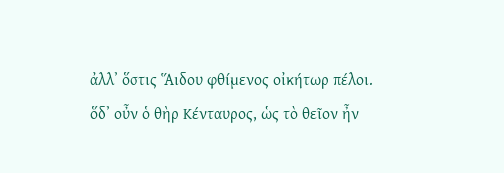ἀλλʼ ὅστις Ἅιδου φθίμενος οἰκήτωρ πέλοι.
ὅδʼ οὖν ὁ θὴρ Κένταυρος, ὡς τὸ θεῖον ἦν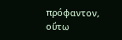πρόφαντον, οὕτω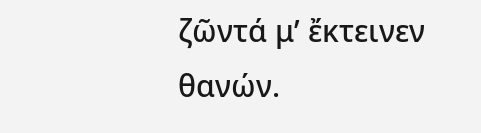ζῶντά μʼ ἔκτεινεν θανών.